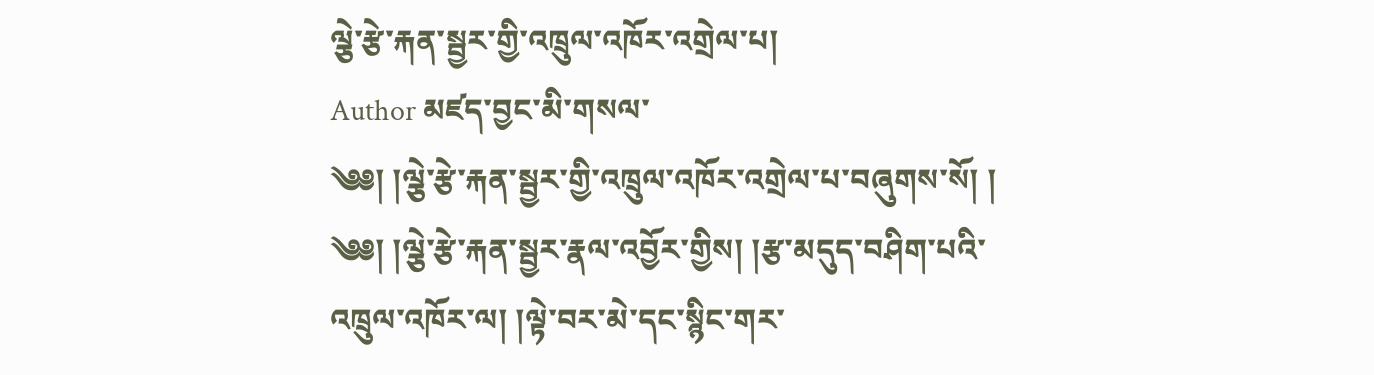ལྕེ་རྩེ་རྐན་སྦྱར་གྱི་འཁྲུལ་འཁོར་འགྲེལ་པ།
Author མཛད་བྱང་མི་གསལ་
༄༅། །ལྕེ་རྩེ་རྐན་སྦྱར་གྱི་འཁྲུལ་འཁོར་འགྲེལ་པ་བཞུགས་སོ། །
༄༅། །ལྕེ་རྩེ་རྐན་སྦྱར་རྣལ་འབྱོར་གྱིས། །རྩ་མདུད་བཤིག་པའི་འཁྲུལ་འཁོར་ལ། །ལྟེ་བར་མེ་དང་སྙིང་གར་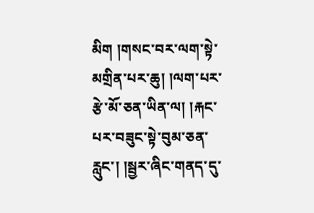མིག །གསང་བར་ལག་སྟེ་མགྲིན་པར་ཆུ། །ལག་པར་རྩེ་མོ་ཅན་ཡིན་ལ། །རྐང་པར་བཟུང་སྟེ་བུམ་ཅན་རླུང་། །སྦྱར་ཞིང་གནད་དུ་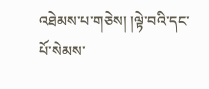འཐེམས་པ་གཅེས། །ལྟེ་བའི་དང་པོ་སེམས་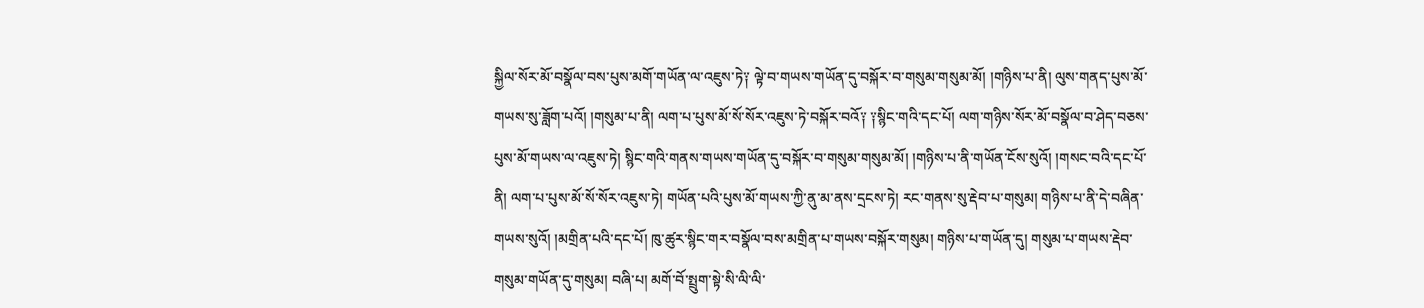སྐྱིལ་སོར་མོ་བསྣོལ་བས་པུས་མགོ་གཡོན་ལ་འཇུས་ཏེ༑ ལྟེ་བ་གཡས་གཡོན་དུ་བསྐོར་བ་གསུམ་གསུམ་མོ། །གཉིས་པ་ནི། ལུས་གནད་པུས་མོ་གཡས་སུ་ཟློག་པའོ། །གསུམ་པ་ནི། ལག་པ་པུས་མོ་སོ་སོར་འཇུས་ཏེ་བསྐོར་བའོ༑ ༑སྙིང་གའི་དང་པོ། ལག་གཉིས་སོར་མོ་བསྣོལ་བ་ཤེད་བཅས་པུས་མོ་གཡས་ལ་འཇུས་ཏེ། སྙིང་གའི་གནས་གཡས་གཡོན་དུ་བསྐོར་བ་གསུམ་གསུམ་མོ། །གཉིས་པ་ནི་གཡོན་ངོས་སུའོ། །གསང་བའི་དང་པོ་ནི། ལག་པ་པུས་མོ་སོ་སོར་འཇུས་ཏེ། གཡོན་པའི་པུས་མོ་གཡས་ཀྱི་ནུ་མ་ནས་དྲངས་ཏེ། རང་གནས་སུ་རྡེབ་པ་གསུམ། གཉིས་པ་ནི་དེ་བཞིན་གཡས་སུའོ། །མགྲིན་པའི་དང་པོ། ཁུ་ཚུར་སྙིང་གར་བསྣོལ་བས་མགྲིན་པ་གཡས་བསྐོར་གསུམ། གཉིས་པ་གཡོན་དུ། གསུམ་པ་གཡས་རྡེབ་གསུམ་གཡོན་དུ་གསུམ། བཞི་པ། མགོ་བོ་སྤྲུག་སྟེ་སི་ལི་ལི་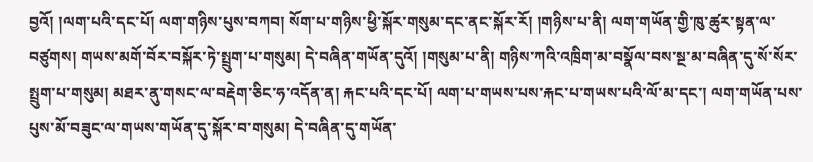བྱའོ། །ལག་པའི་དང་པོ། ལག་གཉིས་པུས་བཀབ། སོག་པ་གཉིས་ཕྱི་སྐོར་གསུམ་དང་ནང་སྐོར་རོ། །གཉིས་པ་ནི། ལག་གཡོན་གྱི་ཁུ་ཚུར་སྟན་ལ་བཙུགས། གཡས་མགོ་བོར་བསྐོར་ཏེ་སྤྲུག་པ་གསུམ། དེ་བཞིན་གཡོན་དུའོ། །གསུམ་པ་ནི། གཉིས་ཀའི་འཁྲིག་མ་བསྣོལ་བས་སྔ་མ་བཞིན་དུ་སོ་སོར་སྤྲུག་པ་གསུམ། མཐར་ནུ་གསང་ལ་བརྡེག་ཅིང་ཧ་འདོན་ན། རྐང་པའི་དང་པོ། ལག་པ་གཡས་པས་རྐང་པ་གཡས་པའི་ལོ་མ་དང་། ལག་གཡོན་པས་པུས་མོ་བཟུང་ལ་གཡས་གཡོན་དུ་སྐོར་བ་གསུམ། དེ་བཞིན་དུ་གཡོན་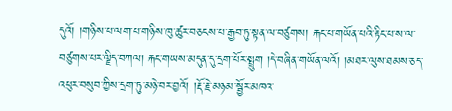དུའོ། །གཉིས་པ་ལག་པ་གཉིས་ཁུ་ཚུར་བཅངས་པ་རྒྱབ་ཏུ་སྟན་ལ་བཙུགས། རྐང་པ་གཡོན་པའི་རྟིང་པ་ས་ལ་བཙུགས་པར་ལྗིད་བཀལ། རྐང་གཡས་མདུན་དུ་དྲག་པོར་སྤྲུག །དེ་བཞིན་གཡོན་ལའོ། །མཐར་ལུས་ཐམས་ཅད་འཕུར་བསུབ་ཀྱིས་དྲག་ཏུ་མཉེ་བར་བྱའོ། །རྡོ་རྗེ་མཉམ་སྦྱོར་མཁའ་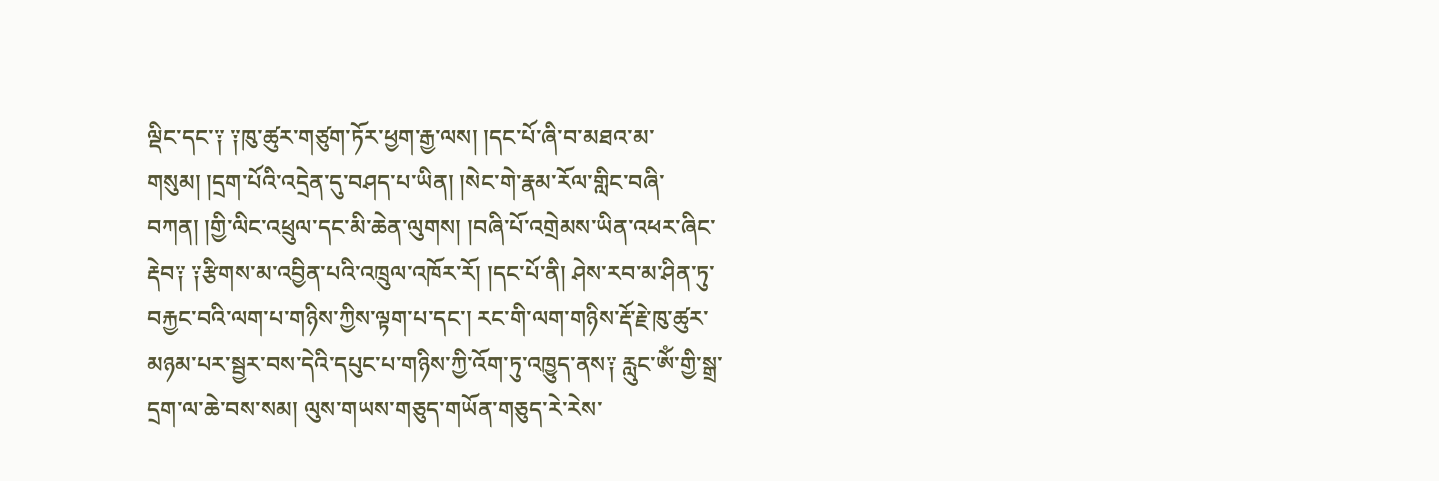ལྡིང་དང་༑ ༑ཁུ་ཚུར་གཙུག་ཏོར་ཕྱག་རྒྱ་ལས། །དང་པོ་ཞི་བ་མཐའ་མ་གསུམ། །དྲག་པོའི་འདྲེན་དུ་བཤད་པ་ཡིན། །སེང་གེ་རྣམ་རོལ་གླིང་བཞི་བཀན། །གྱི་ལིང་འཕྲུལ་དང་མི་ཆེན་ལུགས། །བཞི་པོ་འགྲེམས་ཡིན་འཕར་ཞིང་རྡེབ༑ ༑རྩིགས་མ་འབྱིན་པའི་འཁྲུལ་འཁོར་རོ། །དང་པོ་ནི། ཤེས་རབ་མ་ཤིན་ཏུ་བརྐྱང་བའི་ལག་པ་གཉིས་ཀྱིས་ལྟག་པ་དང་། རང་གི་ལག་གཉིས་རྡོ་རྗེ་ཁུ་ཚུར་མཉམ་པར་སྦྱར་བས་དེའི་དཔུང་པ་གཉིས་ཀྱི་འོག་ཏུ་འཁྱུད་ནས༑ རླུང་ༀ་གྱི་སྒྲ་དྲག་ལ་ཆེ་བས་སམ། ལུས་གཡས་གཅུད་གཡོན་གཅུད་རེ་རེས་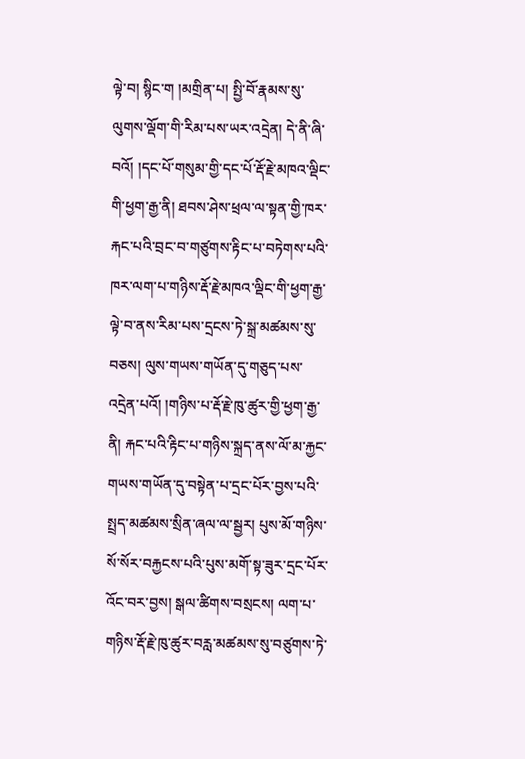ལྟེ་བ། སྙིང་ག །མགྲིན་པ། སྤྱི་བོ་རྣམས་སུ་ལུགས་ལྡོག་གི་རིམ་པས་ཡར་འདྲེན། དེ་ནི་ཞི་བའོ། །དང་པོ་གསུམ་གྱི་དང་པོ་རྡོ་རྗེ་མཁའ་ལྡིང་གི་ཕྱག་རྒྱ་ནི། ཐབས་ཤེས་ཕྲལ་ལ་སྟན་གྱི་ཁར་རྐང་པའི་བྲང་བ་གཙུགས་རྟིང་པ་བཏེགས་པའི་ཁར་ལག་པ་གཉིས་རྡོ་རྗེ་མཁའ་ལྡིང་གི་ཕྱག་རྒྱ་ལྟེ་བ་ནས་རིམ་པས་དྲངས་ཏེ་སྐྲ་མཚམས་སུ་བཅས། ལུས་གཡས་གཡོན་དུ་གཅུད་པས་འདྲེན་པའོ། །གཉིས་པ་རྡོ་རྗེ་ཁུ་ཚུར་གྱི་ཕྱག་རྒྱ་ནི། རྐང་པའི་རྟིང་པ་གཉིས་སྐྲད་ནས་ལོ་མ་རྐྱང་གཡས་གཡོན་དུ་བསྟེན་པ་དྲང་པོར་བྱས་པའི་སྤྲད་མཚམས་སྲིན་ཞལ་ལ་སྦྱར། པུས་མོ་གཉིས་སོ་སོར་བརྐྱངས་པའི་པུས་མགོ་སྟ་ཟུར་དྲང་པོར་འོང་བར་བྱས། སྒལ་ཚིགས་བསྲངས། ལག་པ་གཉིས་རྡོ་རྗེ་ཁུ་ཚུར་བརླ་མཚམས་སུ་བཙུགས་ཏེ་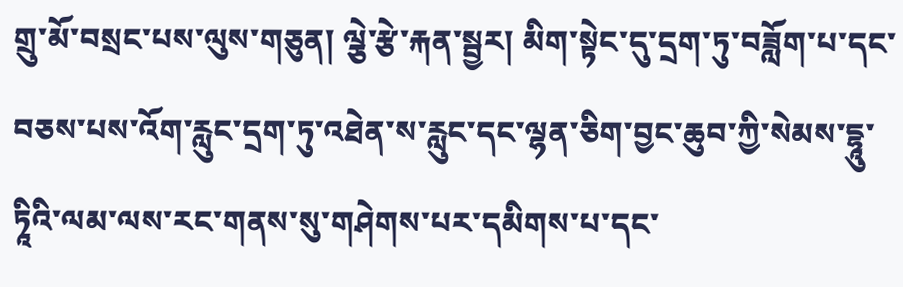གྲུ་མོ་བསྲང་པས་ལུས་གཅུན། ལྕེ་རྩེ་རྐན་སྦྱར། མིག་སྟེང་དུ་དྲག་ཏུ་བཟློག་པ་དང་བཅས་པས་འོག་རླུང་དྲག་ཏུ་འཐེན་ས་རླུང་དང་ལྷན་ཅིག་བྱང་ཆུབ་ཀྱི་སེམས་དྷཱུ་ཏཱིའི་ལམ་ལས་རང་གནས་སུ་གཤེགས་པར་དམིགས་པ་དང་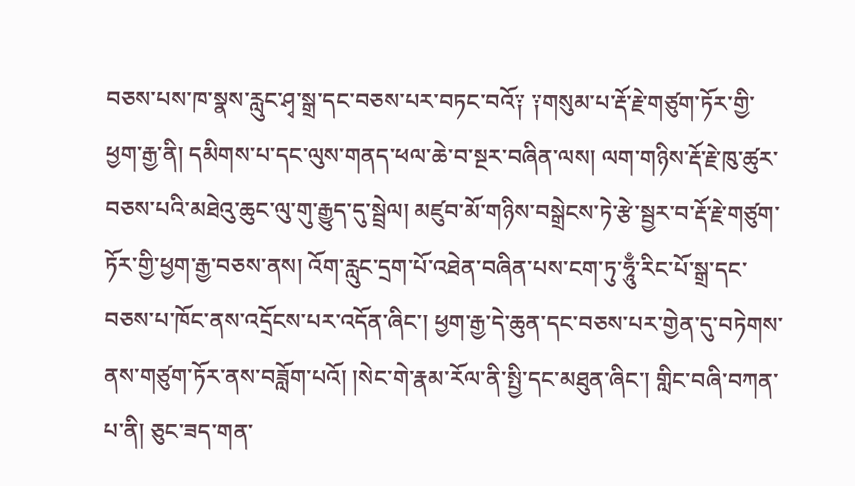བཅས་པས་ཁ་སྣས་རླུང་ཤྭ་སྒྲ་དང་བཅས་པར་བཏང་བའོ༑ ༑གསུམ་པ་རྡོ་རྗེ་གཙུག་ཏོར་གྱི་ཕྱག་རྒྱ་ནི། དམིགས་པ་དང་ལུས་གནད་ཕལ་ཆེ་བ་སྔར་བཞིན་ལས། ལག་གཉིས་རྡོ་རྗེ་ཁུ་ཚུར་བཅས་པའི་མཐེའུ་ཆུང་ལུ་གུ་རྒྱུད་དུ་སྦྲེལ། མཛུབ་མོ་གཉིས་བསྒྲེངས་ཏེ་རྩེ་སྦྱར་བ་རྡོ་རྗེ་གཙུག་ཏོར་གྱི་ཕྱག་རྒྱ་བཅས་ནས། འོག་རླུང་དྲག་པོ་འཐེན་བཞིན་པས་ངག་ཏུ་ཧཱུྃ་རིང་པོ་སྒྲ་དང་བཅས་པ་ཁོང་ནས་འདྲོངས་པར་འདོན་ཞིང་། ཕྱག་རྒྱ་དེ་ཆུན་དང་བཅས་པར་གྱེན་དུ་བཏེགས་ནས་གཙུག་ཏོར་ནས་བཟློག་པའོ། །སེང་གེ་རྣམ་རོལ་ནི་སྤྱི་དང་མཐུན་ཞིང་། གླིང་བཞི་བཀན་པ་ནི། ཅུང་ཟད་གན་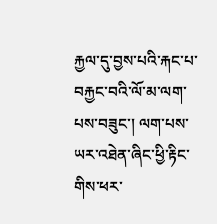རྐྱལ་དུ་བྱས་པའི་རྐང་པ་བརྐྱང་བའི་ལོ་མ་ལག་པས་བཟུང་། ལག་པས་ཡར་འཐེན་ཞིང་ཕྱི་རྟིང་གིས་ཕར་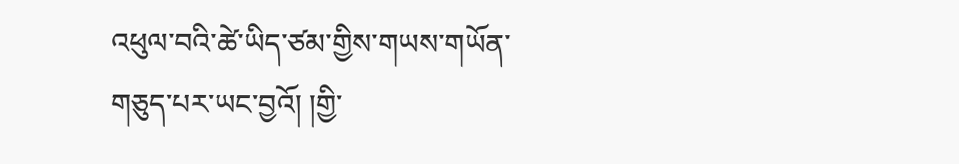འཕུལ་བའི་ཚེ་ཡིད་ཙམ་གྱིས་གཡས་གཡོན་གཅུད་པར་ཡང་བྱའོ། །གྱི་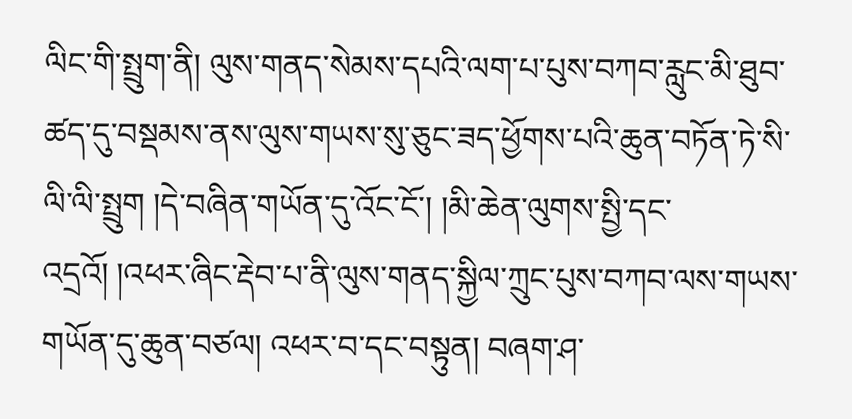ལིང་གི་སྤྲུག་ནི། ལུས་གནད་སེམས་དཔའི་ལག་པ་པུས་བཀབ་རླུང་མི་ཐུབ་ཚད་དུ་བསྡམས་ནས་ལུས་གཡས་སུ་ཅུང་ཟད་ཕྱོགས་པའི་ཆུན་བཏོན་ཏེ་སི་ལི་ལི་སྤྲུག །དེ་བཞིན་གཡོན་དུ་འོང་ངོ་། །མི་ཆེན་ལུགས་སྤྱི་དང་འདྲའོ། །འཕར་ཞིང་རྡེབ་པ་ནི་ལུས་གནད་སྐྱིལ་ཀྲུང་པུས་བཀབ་ལས་གཡས་གཡོན་དུ་ཆུན་བཙལ། འཕར་བ་དང་བསྟུན། བཞག་ཤ་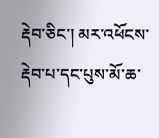རྡེབ་ཅིང་། མར་འཕོངས་རྡེབ་པ་དང་པུས་མོ་ཆ་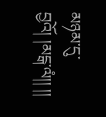མཉམ་དུ་བྱའོ། །མངྒ་ལཾ།། །།